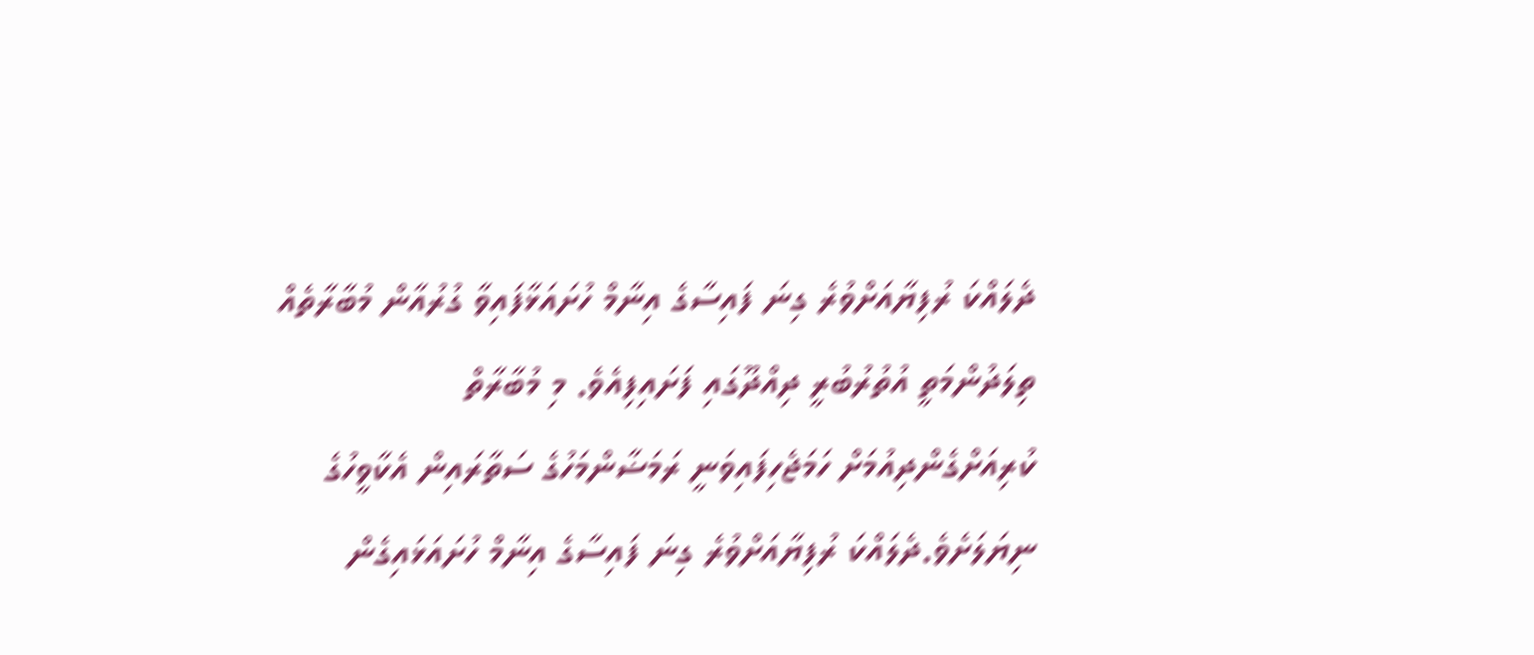ދެލައްކަ ރުފިޔާއަށްވުރެ ގިނަ ފައިސާގެ އިނާމް ހުށައަޅާފައިވާ ގުރުއާން މުބާރާތެއް ތިލަދުންމަތީ އުތުރުބުރީ ދިއްދޫގައި ފަށައިފިއެވެ. މި މުބާރާތް ކުރިއަށްގެންދިއުމަށް ހަމަޖެހިފައިވަނީ ރަމަޟާންމަހުގެ ސަތާރައިން އެކާވީހުގެ ނިޔަލަށެވެ.ދެލައްކަ ރުފިޔާއަށްވުރެ ގިނަ ފައިސާގެ އިނާމް ހުށައަޅައިގެން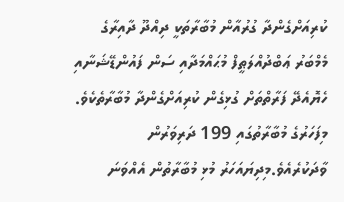ކުރިއަށްގެންދާ ގުރުއާން މުބާރާތަކީ ދިއްދޫ ދާއިރާގެ މެމްބަރު ޢަބްދުއްލަޠީފް މުޙައްމަދާއި ސަން ފައުންޑޭޝަނާއި ހެޔޮއެދޭ ފަރާތްތަށް ގުޅިގެން ކުރިއަށްގެންދާ މުބާރާތެކެވެ. މިފަހަރުގެ މުބާރާތުގައި 199 ދަރިވަރުން ވާދަކުރެއެވެ.މިދިޔައަހަރު މުޅި މުބާރާތުން އެއްވަނަ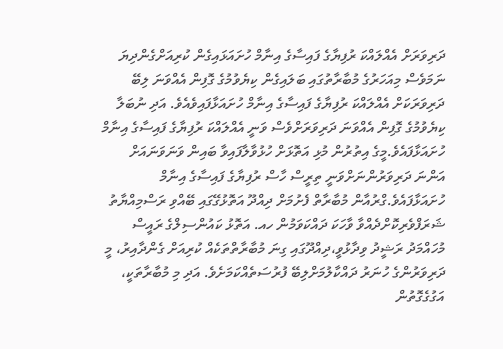ދަރިވަރަށް އެއްލައްކަ ރުފިޔާގެ ފައިސާގެ އިނާމް ހުށައަޅައިގެން ކުރިއަށްގެންދިޔަ ނަމަވެސް މިއަހަރުގެ މުބާރާތުގައި ބަލައިގެން ކިޔެވުމުގެ ގޮފިން އެއްވަނަ ލިބޭ ދަރިވަރަކަށް އެއްލައްކަ ރުފިޔާގެ ފައިސާގެ އިނާމް ހުށައަޅާފައިވެއެވެ. އަދި ނުބަލާ ކިޔެވުމުގެ ގޮފިން އެއްވަނަ ދަރިވަރަށްވެސް ވަނީ އެއްލައްކަ ރުފިޔާގެ ފައިސާގެ އިނާމް ހުށައަޅާފައެވެ.މީގެ އިތުރުން މުޅި އަތޮޅަށް ހުޅުވާލާފައިވާ ބައިން ވަނަވަނައަށް އަންނަ ދަރިވަރުންނަށްވަނީ ތިރީސް ހާސް ރުފިޔާގެ ފައިސާގެ އިނާމް ހުށައަޅާފައެވެ.ގްރުއާން މުބާރާތް ފެށުމަށް ދިއްދޫ އަތޮޅުގޭގައި ބޭއްވި ރަސްމިއްޔާތު ޝަރަފްވެރިކޮށްދެއްވާ ވާހަކަ ދައްކަވަމުން ހއ. އަތޮޅު ކައުންސިލްގެ ރައީސް މުހައްމަދު ރަޝީދު ވިދާޅުވީ،ދިއްދޫގައި ގިނަ މުބާރާތްތަކެއް ކުރިއަށް ގެންދާއިރު، މީ ދަރިވަރުންގެ ހުނަރު ދައްކާލުމަށްލިބޭ ފުރުސަތެއްކަމަށެވެ. އަދި މި މުބާރާތަކީ، އަގުގެގޮތުން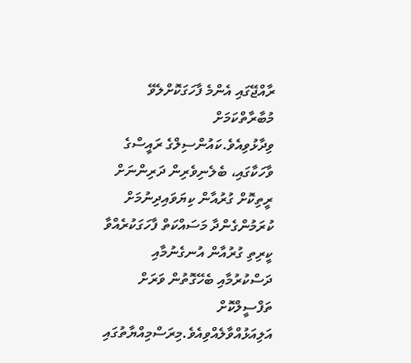ރާއްޖޭގައި އެންމެ ފާހަގަކޮށްލެވޭ މުބާރާތްކަމަށް ވިދާޅުވިއެވެ.ކައުންސިލްގެ ރައީސްގެ ވާހަކާގައި، ބެލެނިވެރިން ދަރިންނަށް ރީތިކޮށް ގުރުއާން ކިޔަވައިދިނުމަށް ކުރަމުންގެންދާ މަސައްކަތް ފާހަގަކުރެއްވާ ކީރިތި ގުރުއާން އުނގެނުމާއި ދަސްކުރުމާއި ބެހޭގޮތުން ވަރަށް ތަފްސީލްކޮށް އަލިއަޅުއްވާލެއްވިއެވެ.މިރަސްމިއްޔާތުގައި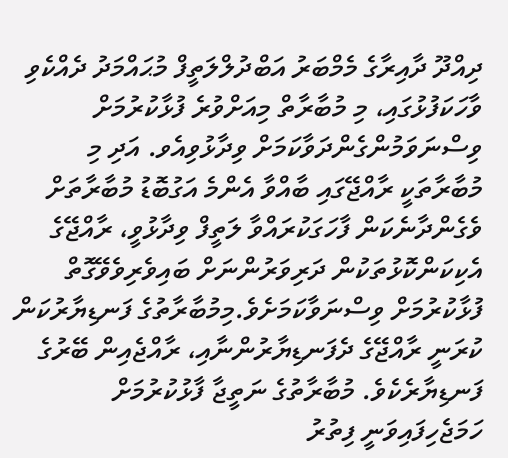ދިއްދޫ ދާއިރާގެ މެމްބަރު އަބްދުލްލަތީފް މުޙައްމަދު ދެއްކެވި ވާހަކަފުޅުގައި، މި މުބާރާތް މިއަށްވުރެ ފުޅާކުރުމަށް ވިސްނަވަމުންގެންދަވާކަމަށް ވިދާޅުވިއެވ. އަދި މި މުބާރާތަކީ ރާއްޖޭގައި ބާއްވާ އެންމެ އަގުބޮޑު މުބާރާތަށް ވެގެންދާނެކަން ފާހަގަކުރައްވާ ލަތީފް ވިދާޅުވީ، ރާއްޖޭގެ އެކިކަންކޮޅުތަކުން ދަރިވަރުންނަށް ބައިވެރިވެވޭގޮތް ފުޅާކުރުމަށް ވިސްނަވާކަމަށެވެ.މިމުބާރާތުގެ ފަނޑިޔާރުކަން ކުރަނީ ރާއްޖޭގެ ދެފަނޑިޔާރުންނާއި، ރާއްޖެއިން ބޭރުގެ ފަނޑިޔާރެކެވެ. މުބާރާތުގެ ނަތީޖާ ފާޅުކުރުމަށް ހަމަޖެހިފައިވަނީ ފިތުރު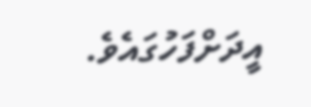އީދަށްފަހުގައެވެ.